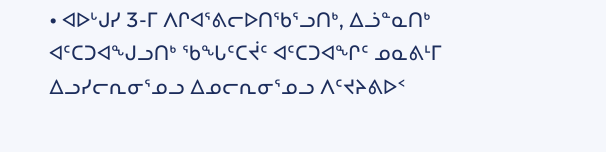• ᐊᐅᒡᒍᓯ 3-ᒥ ᐱᒋᐊᕐᕕᓕᐅᑎᖃᕐᓗᑎᒃ, ᐃᓘᓐᓇᑎᒃ ᐊᑦᑕᑐᐊᖑᓗᑎᒃ ᖃᖓᑦᑕᔫᑦ ᐊᑦᑕᑐᐊᖏᑦ ᓄᓇᕕᒻᒥ ᐃᓗᓯᓕᕆᓂᕐᓄᓗ ᐃᓄᓕᕆᓂᕐᓄᓗ ᐱᑦᔪᔨᕕᐅᑉ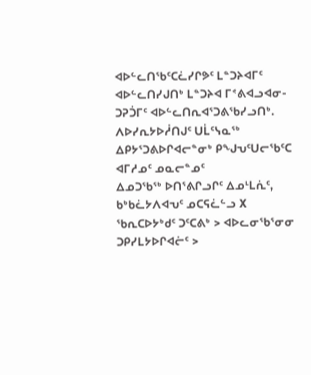ᐊᐅᓪᓚᑎᖃᑦᑕᓛᓯᒋᕗᑦ ᒪᓐᑐᔨᐊᒥᑦ ᐊᐅᓪᓚᑎᓯᒍᑎᒃ ᒪᓐᑐᔨᐊ ᒥᕝᕕᐊᓗᐊᓂ-ᑐᕈᑑᒥᑦ ᐊᐅᓪᓚᑎᕆᐊᕐᑐᕕᖃᓯᓗᑎᒃ. ᐱᐅᓯᕆᔭᐅᓲᑎᒍᑦ ᑌᒫᑦᓭᓇᖅ ᐃᑭᔭᕐᑐᕕᐅᒋᐊᓕᓐᓂᒃ ᑭᖑᕃᑦᑌᓕᖃᑦᑕ
ᐊᒥᓱᓄᑦ ᓄᓇᓕᓐᓄᑦ
ᐃᓄᑐᖃᖅ ᐅᑎᕐᕕᒋᓗᒋᑦ ᐃᓄᒻᒪᕇᑦ, ᑲᒃᑲᓛᔭᐱᐊᕃᑦ ᓄᑕᕋᓛᓪᓗ X
ᕐᑲᕆᑕᐅᔭᒃᑯᑦ ᑐᑦᑕᕕᒃ > ᐊᐅᓚᓂᖃᕐᓂᓂ ᑐᑭᓯᒪᔭᐅᒋᐊᓖᑦ >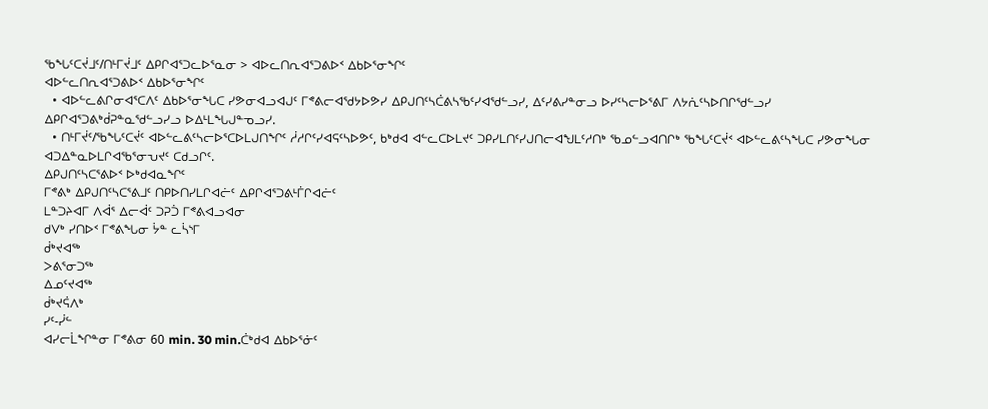ᖃᖓᑦᑕᔫᒧᑦ/ᑎᒻᒥᔫᒧᑦ ᐃᑭᒋᐊᕐᑐᓚᐅᕐᓇᓂ > ᐊᐅᓚᑎᕆᐊᕐᑐᕕᐅᑉ ᐃᑲᐅᕐᓂᖏᑦ
ᐊᐅᓪᓚᑎᕆᐊᕐᑐᕕᐅᑉ ᐃᑲᐅᕐᓂᖏᑦ
  • ᐊᐅᓪᓚᕕᒋᓂᐊᕐᑕᐱᑦ ᐃᑲᐅᕐᓂᖓᑕ ᓯᕗᓂᐊᓗᐊᒍᑦ ᒥᕝᕕᓕᐊᖁᔭᐅᕗᓯ ᐃᑭᒍᑎᑦᓴᑖᕕᓴᖃᑦᓯᐊᖁᓪᓗᓯ, ᐃᑦᓯᕕᓯᓐᓂᓗ ᐅᓯᑦᓴᓕᐅᕐᕕᒥ ᐱᔭᕇᑦᓴᐅᑎᒋᖁᓪᓗᓯ ᐃᑭᒋᐊᕐᑐᕕᒃᑰᕈᓐᓇᖁᓪᓗᓯᓗ ᐅᐃᒻᒪᖓᒍᓐᓀᓗᓯ.
  • ᑎᒻᒥᔫᑦ/ᖃᖓᑦᑕᔫᑦ ᐊᐅᓪᓚᕕᑦᓴᓕᐅᕐᑕᐅᒪᒍᑎᖏᑦ ᓲᓱᒋᑦᓯᐊᕋᑦᓴᐅᕗᑦ, ᑲᒃᑯᐊ ᐊᓪᓚᑕᐅᒪᔪᑦ ᑐᑭᓯᒪᑎᑦᓯᒍᑎᓕᐊᖑᒪᑦᓱᑎᒃ ᖃᓄᓪᓗᐊᑎᒋᒃ ᖃᖓᑦᑕᔫᑉ ᐊᐅᓪᓚᕕᑦᓴᖓᑕ ᓯᕗᓂᖓᓂ ᐊᑐᐃᓐᓇᐅᒪᒋᐊᖃᕐᓂᕃᔪᑦ ᑕᑯᓗᒋᑦ.
ᐃᑭᒍᑎᑦᓴᑕᕐᕕᐅᑉ ᐅᒃᑯᐊᓇᖏᑦ
ᒥᕝᕕᒃ ᐃᑭᒍᑎᑦᓴᑕᕐᕕᒧᑦ ᑎᑭᐅᑎᓯᒪᒋᐊᓖᑦ ᐃᑭᒋᐊᕐᑐᕕᒻᒦᒋᐊᓖᑦ
ᒪᓐᑐᔨᐊᒥ ᐱᐋᕐ ᐃᓕᐋᑦ ᑐᕈᑑ ᒥᕝᕕᐊᓗᐊᓂ
ᑯᐯᒃ ᓯᑎᐅᑉ ᒥᕝᕕᖓᓂ ᔮᓐ ᓚᓵᔅᒥ
ᑰᒃᔪᐊᖅ
ᐳᕕᕐᓂᑐᕐᒃ
ᐃᓄᑦᔪᐊᕐᒃ
ᑰᒃᔪᕌᐱᒃ
ᓯᑦ-ᓰᓪ
ᐊᓯᓕᒫᖏᓐᓂ ᒥᕝᕕᓂ 60 min. 30 min.ᑖᒃᑯᐊ ᐃᑲᐅᕐᓃᑦ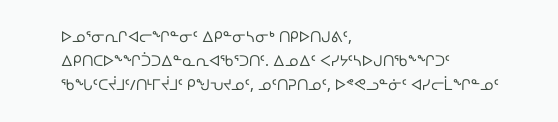ᐅᓄᕐᓂᕆᒋᐊᓕᖏᓐᓂᑦ ᐃᑭᓐᓂᓴᓂᒃ ᑎᑭᐅᑎᒍᕕᑦ, ᐃᑭᑎᑕᐅᖕᖏᑑᑐᐃᓐᓇᕆᐊᖃᕐᑐᑎᑦ. ᐃᓄᐃᑦ ᐸᓯᔭᑦᓴᐅᒍᑎᖃᖕᖏᑐᑦ ᖃᖓᑦᑕᔫᒧᑦ/ᑎᒻᒥᔫᒧᑦ ᑭᖑᕃᔪᓄᑦ, ᓄᑦᑎᕈᑎᓄᑦ, ᐅᕝᕙᓗᓐᓃᑦ ᐊᓯᓕᒫᖏᓐᓄᑦ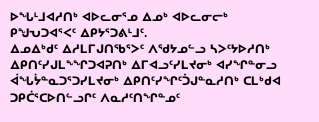ᐅᖓᒻᒧᐊᓱᑎᒃ ᐊᐅᓚᓂᕐᓄ ᐃᓄᒃ ᐊᐅᓚᓂᓕᒃ ᑭᖑᕃᑐᐊᕐᐸᑦ ᐃᑭᔭᕐᑐᕕᒻᒧᑦ.
ᐃᓄᐃᒃᑯᑦ ᐃᓱᒪᒥᒍᑎᖃᕐᐳᑦ ᐱᖁᔭᓄᓪᓗ ᓴᐳᑦᔭᐅᓱᑎᒃ ᐃᑭᑎᑦᓯᒍᒪᖕᖏᑐᐊᕈᑎᒃ ᐃᒥᐊᓗᑦᓯᒪᔪᓂᒃ ᐊᓯᖏᓐᓂᓗ ᐋᖓᔮᓐᓇᑐᕐᑐᓯᒪᔪᓂᒃ ᐃᑭᑎᑦᓯᖏᑦᑑᒍᓐᓇᓱᑎᒃ ᑕᒪᒃᑯᐊ ᑐᑭᑖᕐᑕᐅᑎᓪᓗᒋᑦ ᐱᓇᓱᑦᑎᖏᓐᓄᑦ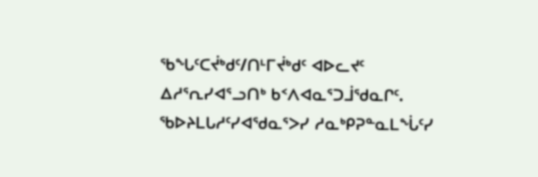ᖃᖓᑦᑕᔫᒃᑯᑦ/ᑎᒻᒥᔫᒃᑯᑦ ᐊᐅᓚᔪᑦ ᐃᓱᕐᕆᓯᐊᕐᓗᑎᒃ ᑲᑉᐱᐊᓇᕐᑐᒨᖁᓇᒋᑦ.
ᖃᐅᔨᒪᒐᓱᑦᓯᐊᖁᓇᕐᐳᓯ ᓱᓇᒃᑭᕈᓐᓇᒪᖔᑦᓯ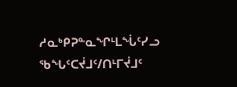ᓱᓇᒃᑭᕈᓐᓇᖏᒻᒪᖔᑦᓯᓗ ᖃᖓᑦᑕᔫᒧᑦ/ᑎᒻᒥᔫᒧᑦ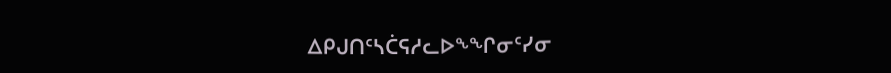ᐃᑭᒍᑎᑦᓴᑖᕋᓱᓚᐅᖕᖏᓂᑦᓯᓂ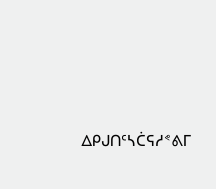ᐃᑭᒍᑎᑦᓴᑖᕋᓱᕝᕕᒥ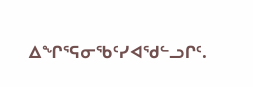ᐃᖏᕐᕋᓂᖃᑦᓯᐊᖁᓪᓗᒋᑦ.